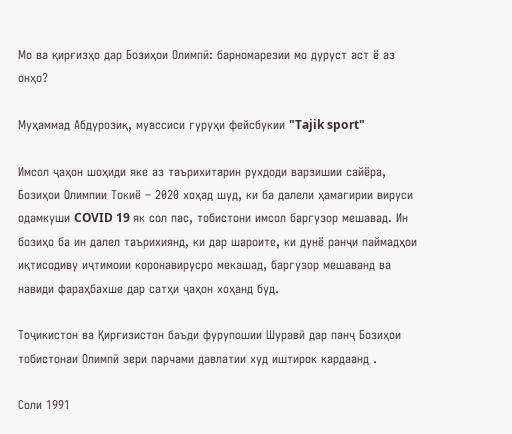Мо ва қирғизҳо дар Бозиҳои Олимпӣ: барномарезии мо дуруст аст ё аз онҳо?

Муҳаммад Абдурозиқ, муассиси гуруҳи фейсбукии "Tajik sport"

Имсол ҷаҳон шоҳиди яке аз таърихитарин рухдоди варзишии сайёра, Бозиҳои Олимпии Токиё – 2020 хоҳад шуд, ки ба далели ҳамагирии вируси одамкуши COVID 19 як сол пас, тобистони имсол баргузор мешавад. Ин бозиҳо ба ин далел таърихиянд, ки дар шароите, ки дунё ранҷи паймадҳои иқтисодиву иҷтимоии коронавирусро мекашад, баргузор мешаванд ва навиди фараҳбахше дар сатҳи ҷаҳон хоҳанд буд.

Тоҷикистон ва Қирғизистон баъди фурупошии Шуравӣ дар панҷ Бозиҳои тобистонаи Олимпӣ зери парчами давлатии худ иштирок кардаанд .

Соли 1991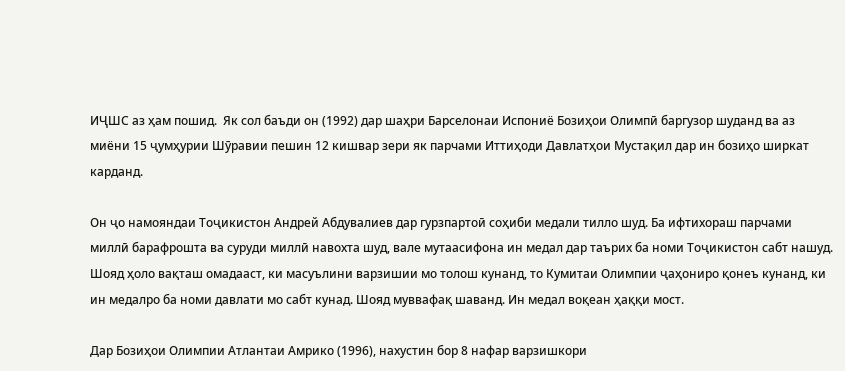ИҶШС аз ҳам пошид.  Як сол баъди он (1992) дар шаҳри Барселонаи Испониё Бозиҳои Олимпӣ баргузор шуданд ва аз миёни 15 ҷумҳурии Шӯравии пешин 12 кишвар зери як парчами Иттиҳоди Давлатҳои Мустақил дар ин бозиҳо ширкат карданд.

Он ҷо намояндаи Тоҷикистон Андрей Абдувалиев дар гурзпартоӣ соҳиби медали тилло шуд. Ба ифтихораш парчами миллӣ барафрошта ва суруди миллӣ навохта шуд, вале мутаасифона ин медал дар таърих ба номи Тоҷикистон сабт нашуд. Шояд ҳоло вақташ омадааст, ки масуълини варзишии мо толош кунанд, то Кумитаи Олимпии ҷаҳониро қонеъ кунанд, ки ин медалро ба номи давлати мо сабт кунад. Шояд муввафақ шаванд. Ин медал воқеан ҳаққи мост.

Дар Бозиҳои Олимпии Атлантаи Амрико (1996), нахустин бор 8 нафар варзишкори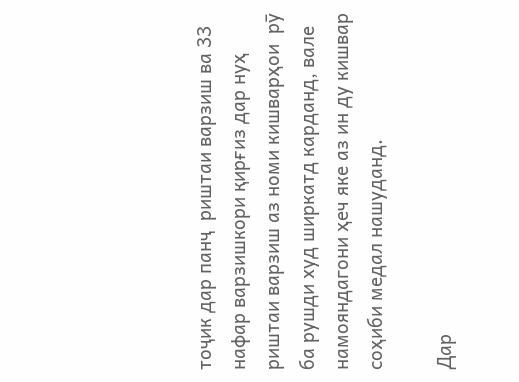тоҷик дар панҷ  риштаи варзиш ва 33 нафар варзишкори қирғиз дар нуҳ риштаи варзиш аз номи кишварҳои  рӯ ба рушди худ ширкатд карданд, вале намояндагони ҳеч яке аз ин ду кишвар соҳиби медал нашуданд.

Дар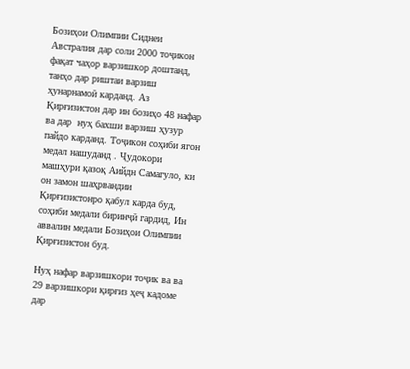Бозиҳои Олимпии Сиднеи Австралия дар соли 2000 тоҷикон фақат чаҳор варзишкор доштанд, танҳо дар риштаи варзиш ҳунарнамоӣ карданд. Аз Қирғизистон дар ин бозиҳо 48 нафар ва дар  нуҳ бахши варзиш ҳузур пайдо карданд. Тоҷикон соҳиби ягон медал нашуданд . Ҷудокори машҳури қазоқ Аийдн Самагуло, ки он замон шаҳрвандии Қирғизистонро қабул карда буд, соҳиби медали биринҷӣ гардид, Ин аввалин медали Бозиҳои Олимпии Қирғизистон буд.

Нуҳ нафар варзишкори тоҷик ва ва 29 варзишкори қирғиз ҳеҷ кадоме дар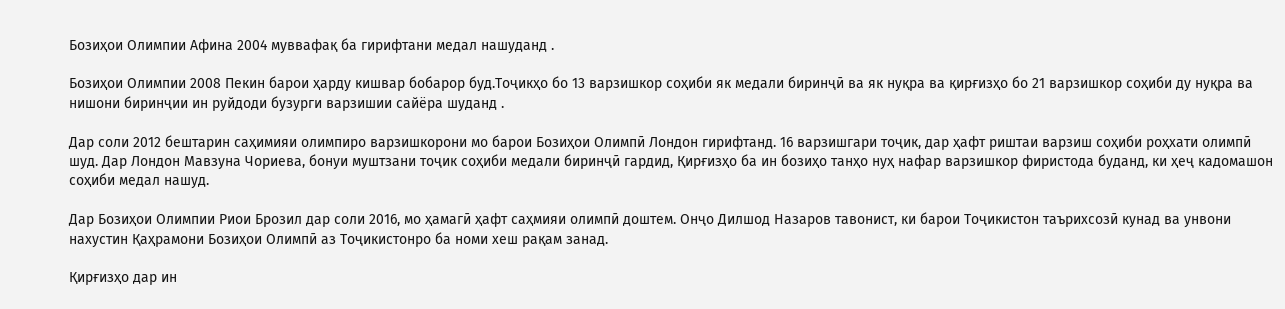Бозиҳои Олимпии Афина 2004 муввафақ ба гирифтани медал нашуданд .

Бозиҳои Олимпии 2008 Пекин барои ҳарду кишвар бобарор буд.Тоҷикҳо бо 13 варзишкор соҳиби як медали биринҷӣ ва як нуқра ва қирғизҳо бо 21 варзишкор соҳиби ду нуқра ва нишони биринҷии ин руйдоди бузурги варзишии сайёра шуданд .

Дар соли 2012 бештарин саҳимияи олимпиро варзишкорони мо барои Бозиҳои Олимпӣ Лондон гирифтанд. 16 варзишгари тоҷик, дар ҳафт риштаи варзиш соҳиби роҳхати олимпӣ шуд. Дар Лондон Мавзуна Чориева, бонуи муштзани тоҷик соҳиби медали биринҷӣ гардид, Қирғизҳо ба ин бозиҳо танҳо нуҳ нафар варзишкор фиристода буданд, ки ҳеҷ кадомашон соҳиби медал нашуд.

Дар Бозиҳои Олимпии Риои Брозил дар соли 2016, мо ҳамагӣ ҳафт саҳмияи олимпӣ доштем. Онҷо Дилшод Назаров тавонист, ки барои Тоҷикистон таърихсозӣ кунад ва унвони нахустин Қаҳрамони Бозиҳои Олимпӣ аз Тоҷикистонро ба номи хеш рақам занад.

Қирғизҳо дар ин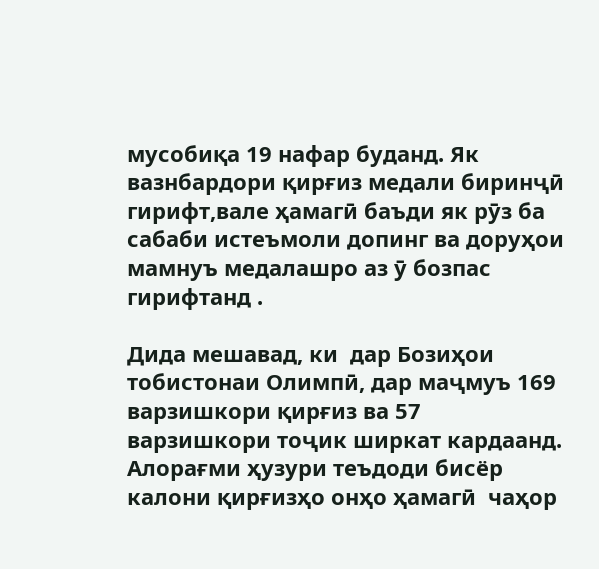мусобиқа 19 нафар буданд. Як вазнбардори қирғиз медали биринҷӣ гирифт,вале ҳамагӣ баъди як рӯз ба сабаби истеъмоли допинг ва доруҳои мамнуъ медалашро аз ӯ бозпас гирифтанд .

Дида мешавад, ки  дар Бозиҳои тобистонаи Олимпӣ, дар маҷмуъ 169 варзишкори қирғиз ва 57 варзишкори тоҷик ширкат кардаанд. Алорағми ҳузури теъдоди бисёр калони қирғизҳо онҳо ҳамагӣ  чаҳор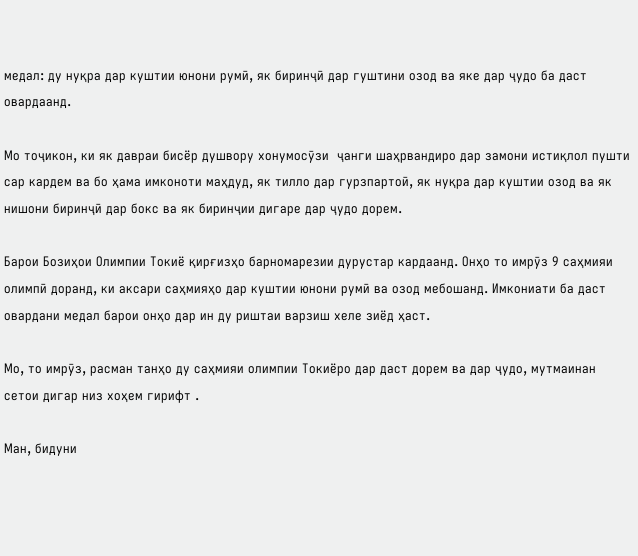медал: ду нуқра дар куштии юнони румӣ, як биринҷӣ дар гуштини озод ва яке дар ҷудо ба даст овардаанд.

Мо тоҷикон, ки як давраи бисёр душвору хонумосӯзи  ҷанги шаҳрвандиро дар замони истиқлол пушти сар кардем ва бо ҳама имконоти маҳдуд, як тилло дар гурзпартоӣ, як нуқра дар куштии озод ва як нишони биринҷӣ дар бокс ва як биринҷии дигаре дар ҷудо дорем.

Барои Бозиҳои Олимпии Токиё қирғизҳо барномарезии дурустар кардаанд. Онҳо то имрӯз 9 саҳмияи олимпӣ доранд, ки аксари саҳмияҳо дар куштии юнони румӣ ва озод мебошанд. Имкониати ба даст овардани медал барои онҳо дар ин ду риштаи варзиш хеле зиёд ҳаст.

Мо, то имрӯз, расман танҳо ду саҳмияи олимпии Токиёро дар даст дорем ва дар ҷудо, мутмаинан сетои дигар низ хоҳем гирифт .

Ман, бидуни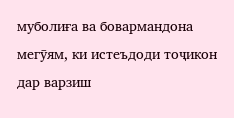муболиға ва бовармандона мегӯям, ки истеъдоди тоҷикон дар варзиш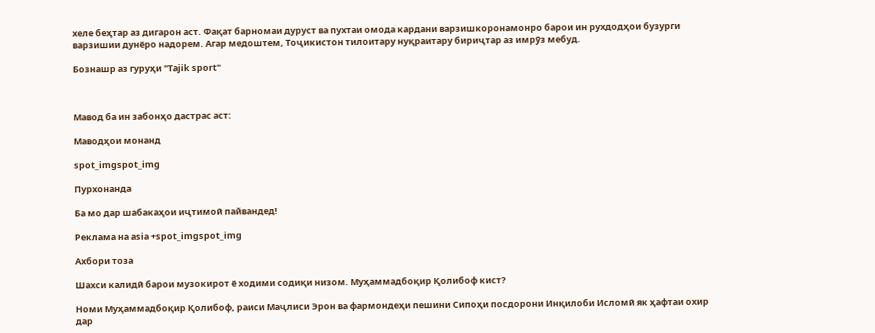хеле беҳтар аз дигарон аст. Фақат барномаи дуруст ва пухтаи омода кардани варзишкоронамонро барои ин рухдодҳои бузурги варзишии дунёро надорем. Агар медоштем, Тоҷикистон тилоитару нуқраитару бириҷтар аз имрӯз мебуд.

Бознашр аз гуруҳи "Tajik sport"



Мавод ба ин забонҳо дастрас аст:

Маводҳои монанд

spot_imgspot_img

Пурхонанда

Ба мо дар шабакаҳои иҷтимоӣ пайвандед!

Реклама на asia +spot_imgspot_img

Ахбори тоза

Шахси калидӣ барои музокирот ё ходими содиқи низом. Муҳаммадбоқир Қолибоф кист?

Номи Муҳаммадбоқир Қолибоф, раиси Маҷлиси Эрон ва фармондеҳи пешини Сипоҳи посдорони Инқилоби Исломӣ як ҳафтаи охир дар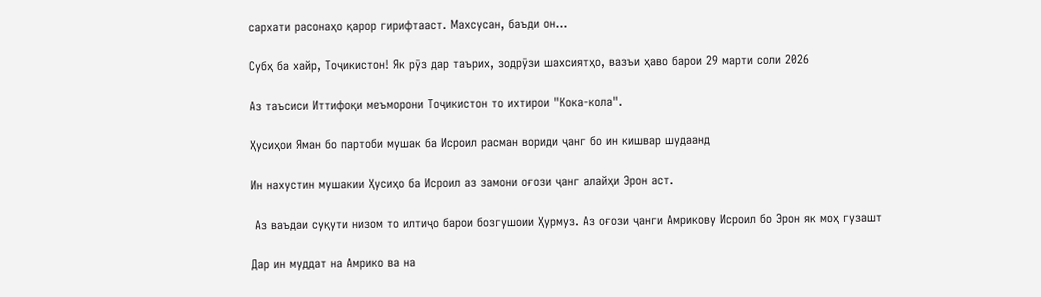сархати расонаҳо қарор гирифтааст. Махсусан, баъди он...

Субҳ ба хайр, Тоҷикистон! Як рӯз дар таърих, зодрӯзи шахсиятҳо, вазъи ҳаво барои 29 марти соли 2026

Аз таъсиси Иттифоқи меъморони Тоҷикистон то ихтирои "Кока-кола".

Ҳусиҳои Яман бо партоби мушак ба Исроил расман вориди ҷанг бо ин кишвар шудаанд

Ин нахустин мушакии Ҳусиҳо ба Исроил аз замони оғози ҷанг алайҳи Эрон аст.

 Аз ваъдаи суқути низом то илтиҷо барои бозгушоии Ҳурмуз. Аз оғози ҷанги Амрикову Исроил бо Эрон як моҳ гузашт

Дар ин муддат на Амрико ва на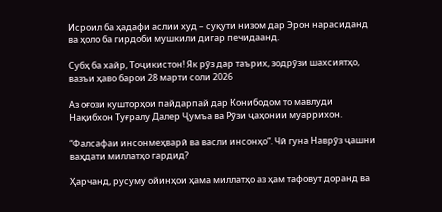Исроил ба ҳадафи аслии худ – суқути низом дар Эрон нарасиданд ва ҳоло ба гирдоби мушкили дигар печидаанд.

Субҳ ба хайр, Тоҷикистон! Як рӯз дар таърих, зодрӯзи шахсиятҳо, вазъи ҳаво барои 28 марти соли 2026

Аз оғози кушторҳои пайдарпай дар Конибодом то мавлуди Нақибхон Туғралу Далер Ҷумъа ва Рӯзи ҷаҳонии муаррихон.

“Фалсафаи инсонмеҳварӣ ва васли инсонҳо”. Чӣ гуна Наврӯз ҷашни ваҳдати миллатҳо гардид?

Ҳарчанд, русуму ойинҳои ҳама миллатҳо аз ҳам тафовут доранд ва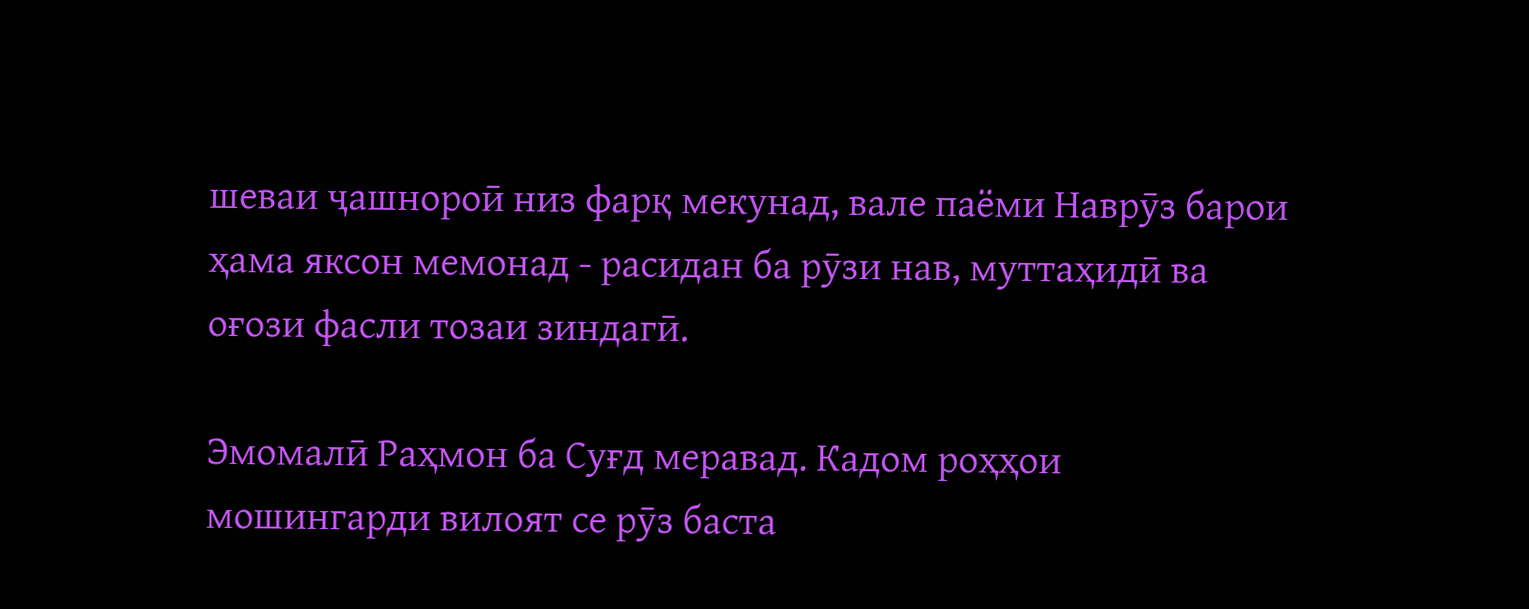шеваи ҷашнороӣ низ фарқ мекунад, вале паёми Наврӯз барои ҳама яксон мемонад - расидан ба рӯзи нав, муттаҳидӣ ва оғози фасли тозаи зиндагӣ.

Эмомалӣ Раҳмон ба Суғд меравад. Кадом роҳҳои мошингарди вилоят се рӯз баста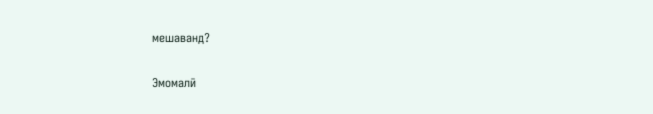мешаванд?

Эмомалӣ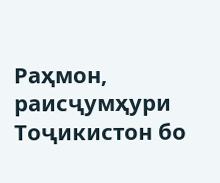Раҳмон, раисҷумҳури Тоҷикистон бо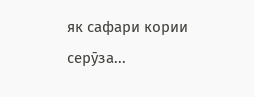як сафари кории серӯза...